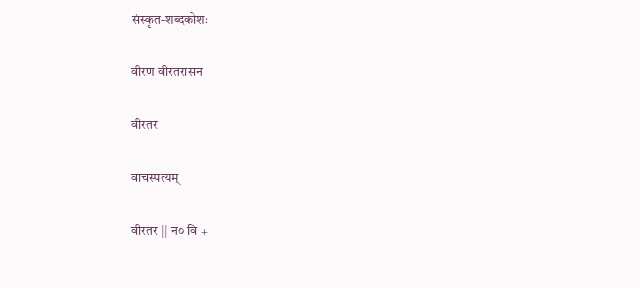संस्कृत-शब्दकोशः

वीरण वीरतरासन

वीरतर

वाचस्पत्यम्

वीरतर || न० वि +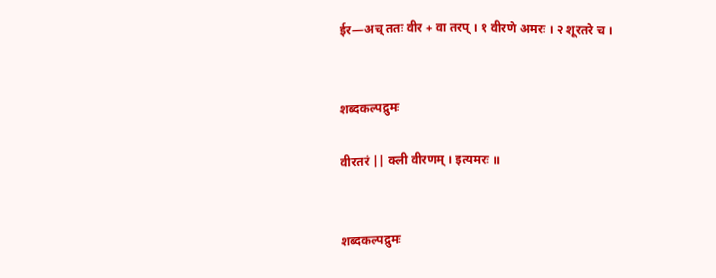ईर—अच् ततः वीर + वा तरप् । १ वीरणे अमरः । २ शूरतरे च ।


शब्दकल्पद्रुमः

वीरतरं || क्ली वीरणम् । इत्यमरः ॥


शब्दकल्पद्रुमः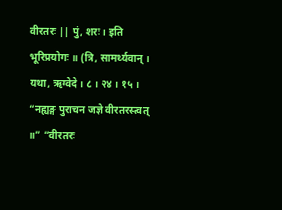वीरतरः || पुं, शरः । इति भूरिप्रयोगः ॥ (त्रि, सामर्थ्यवान् । यथा, ऋग्वेदे । ८ । २४ । १५ । “नह्यङ्ग पुराचन जज्ञे वीरतरस्त्वत् ॥” “वीरतरः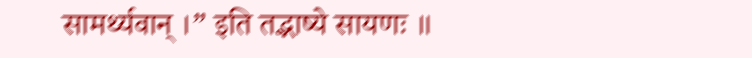सामर्थ्यवान् ।” इति तद्भाष्ये सायणः ॥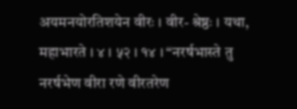अयमनयोरतिशयेन वीरः । वीर- श्रेष्ठः । यथा, महाभारते । ४ । ५२ । १४ । “नरर्षभास्ते तु नरर्षभेण वीरा रणे वीरतरेण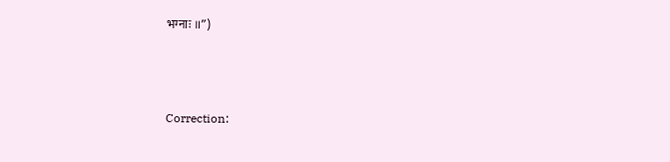भग्नाः ॥”)



Correction: